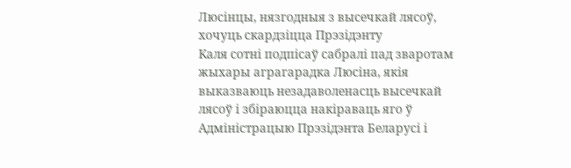Люсінцы, нязгодныя з высечкай лясоў, хочуць скардзіцца Прэзідэнту
Каля сотні подпісаў сабралі пад зваротам жыхары аграгарадка Люсіна, якія выказваюць незадаволенасць высечкай лясоў і збіраюцца накіраваць яго ў Адміністрацыю Прэзідэнта Беларусі і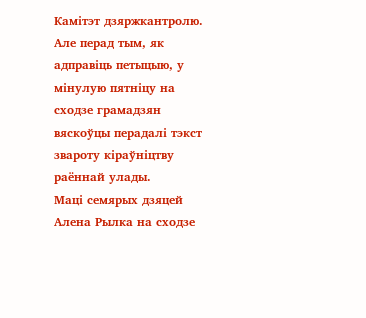Камітэт дзяржкантролю. Але перад тым, як адправіць петыцыю, у мінулую пятніцу на сходзе грамадзян вяскоўцы перадалі тэкст звароту кіраўніцтву раённай улады.
Маці семярых дзяцей Алена Рылка на сходзе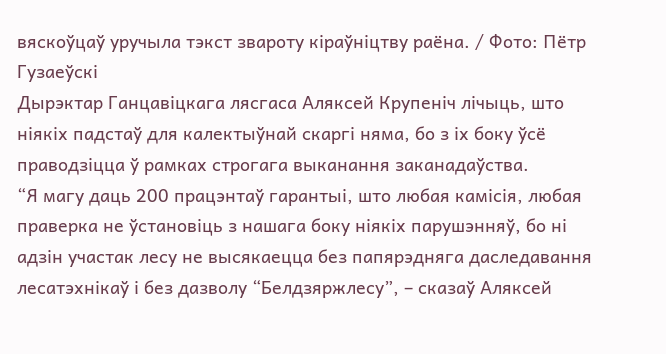вяскоўцаў уручыла тэкст звароту кіраўніцтву раёна. / Фото: Пётр Гузаеўскі
Дырэктар Ганцавіцкага лясгаса Аляксей Крупеніч лічыць, што ніякіх падстаў для калектыўнай скаргі няма, бо з іх боку ўсё праводзіцца ў рамках строгага выканання заканадаўства.
“Я магу даць 200 працэнтаў гарантыі, што любая камісія, любая праверка не ўстановіць з нашага боку ніякіх парушэнняў, бо ні адзін участак лесу не высякаецца без папярэдняга даследавання лесатэхнікаў і без дазволу “Белдзяржлесу”, – сказаў Аляксей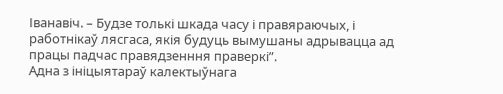Іванавіч. – Будзе толькі шкада часу і правяраючых, і работнікаў лясгаса, якія будуць вымушаны адрывацца ад працы падчас правядзенння праверкі”.
Адна з ініцыятараў калектыўнага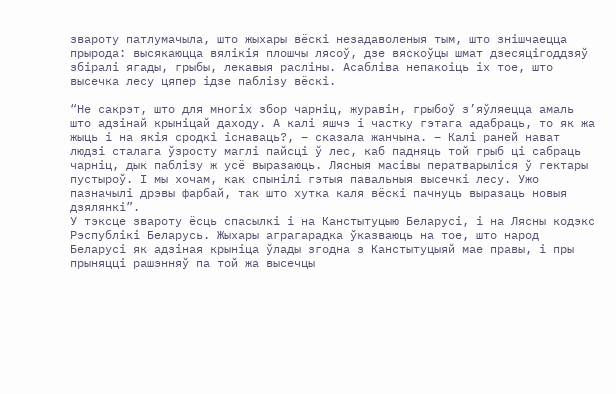звароту патлумачыла, што жыхары вёскі незадаволеныя тым, што знішчаецца прырода: высякаюцца вялікія плошчы лясоў, дзе вяскоўцы шмат дзесяцігоддзяў збіралі ягады, грыбы, лекавыя расліны. Асабліва непакоіць іх тое, што высечка лесу цяпер ідзе паблізу вёскі.

“Не сакрэт, што для многіх збор чарніц, журавін, грыбоў з’яўляецца амаль што адзінай крыніцай даходу. А калі яшчэ і частку гэтага адабраць, то як жа жыць і на якія сродкі існаваць?, – сказала жанчына. – Калі раней нават людзі сталага ўзросту маглі пайсці ў лес, каб падняць той грыб ці сабраць чарніц, дык паблізу ж усё выразаюць. Лясныя масівы ператварыліся ў гектары пустыроў. І мы хочам, как спынілі гэтыя павальныя высечкі лесу. Ужо пазначылі дрэвы фарбай, так што хутка каля вёскі пачнуць выразаць новыя дзялянкі”.
У тэксце звароту ёсць спасылкі і на Канстытуцыю Беларусі, і на Лясны кодэкс Рэспублікі Беларусь. Жыхары аграгарадка ўказваюць на тое, што народ Беларусі як адзіная крыніца ўлады згодна з Канстытуцыяй мае правы, і пры прыняцці рашэнняў па той жа высечцы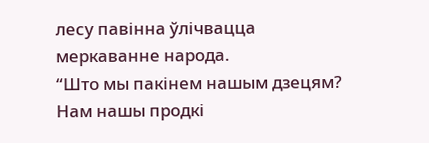лесу павінна ўлічвацца меркаванне народа.
“Што мы пакінем нашым дзецям? Нам нашы продкі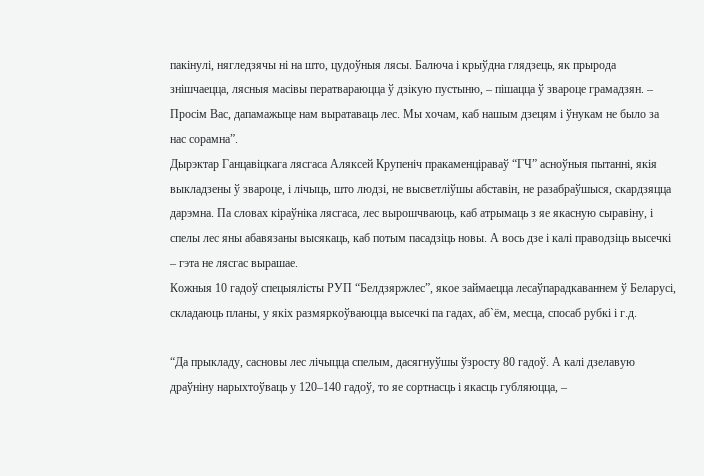пакінулі, нягледзячы ні на што, цудоўныя лясы. Балюча і крыўдна глядзець, як прырода знішчаецца, лясныя масівы ператвараюцца ў дзікую пустыню, – пішацца ў звароце грамадзян. – Просім Вас, дапамажыце нам выратаваць лес. Мы хочам, каб нашым дзецям і ўнукам не было за нас сорамна”.
Дырэктар Ганцавіцкага лясгаса Аляксей Крупеніч пракаменціраваў “ГЧ” асноўныя пытанні, якія выкладзены ў звароце, і лічыць, што людзі, не высветліўшы абставін, не разабраўшыся, скардзяцца дарэмна. Па словах кіраўніка лясгаса, лес вырошчваюць, каб атрымаць з яе якасную сыравіну, і спелы лес яны абавязаны высякаць, каб потым пасадзіць новы. А вось дзе і калі праводзіць высечкі – гэта не лясгас вырашае.
Кожныя 10 гадоў спецыялісты РУП “Белдзяржлес”, якое займаецца лесаўпарадкаваннем ў Беларусі, складаюць планы, у якіх размяркоўваюцца высечкі па гадах, аб`ём, месца, спосаб рубкі і г.д.

“Да прыкладу, сасновы лес лічыцца спелым, дасягнуўшы ўзросту 80 гадоў. А калі дзелавую драўніну нарыхтоўваць у 120–140 гадоў, то яе сортнасць і якасць губляюцца, –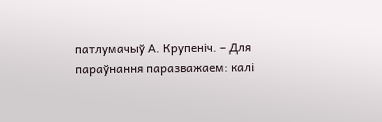патлумачыў А. Крупеніч. – Для параўнання паразважаем: калі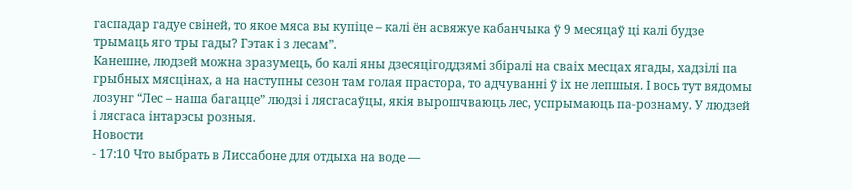гаспадар гадуе свіней, то якое мяса вы купіце – калі ён асвяжуе кабанчыка ў 9 месяцаў ці калі будзе трымаць яго тры гады? Гэтак і з лесам”.
Канешне, людзей можна зразумець, бо калі яны дзесяцігоддзямі збіралі на сваіх месцах ягады, хадзілі па грыбных мясцінах, а на наступны сезон там голая прастора, то адчуванні ў іх не лепшыя. І вось тут вядомы лозунг “Лес – наша багацце” людзі і лясгасаўцы, якія вырошчваюць лес, успрымаюць па-рознаму. У людзей і лясгаса інтарэсы розныя.
Новости
- 17:10 Что выбрать в Лиссабоне для отдыха на воде —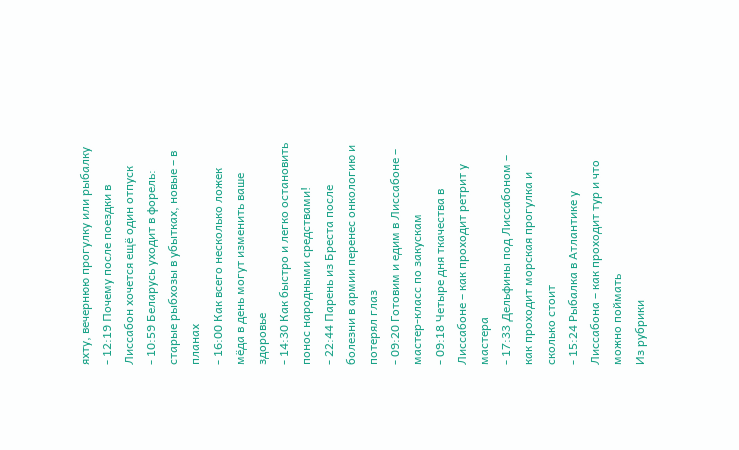яхту, вечернюю прогулку или рыбалку
- 12:19 Почему после поездки в Лиссабон хочется ещё один отпуск
- 10:59 Беларусь уходит в форель: старые рыбхозы в убытках, новые – в планах
- 16:00 Как всего несколько ложек мёда в день могут изменить ваше здоровье
- 14:30 Как быстро и легко остановить понос народными средствами!
- 22:44 Парень из Бреста после болезни в армии перенес онкологию и потерял глаз
- 09:20 Готовим и едим в Лиссабоне – мастер-класс по закускам
- 09:18 Четыре дня ткачества в Лиссабоне – как проходит ретрит у мастера
- 17:33 Дельфины под Лиссабоном – как проходит морская прогулка и сколько стоит
- 15:24 Рыбалка в Атлантике у Лиссабона – как проходит тур и что можно поймать
Из рубрики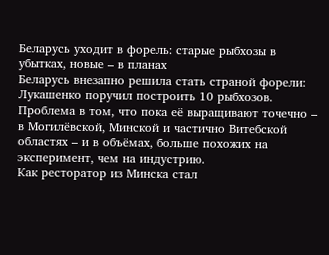Беларусь уходит в форель: старые рыбхозы в убытках, новые – в планах
Беларусь внезапно решила стать страной форели: Лукашенко поручил построить 10 рыбхозов. Проблема в том, что пока её выращивают точечно – в Могилёвской, Минской и частично Витебской областях – и в объёмах, больше похожих на эксперимент, чем на индустрию.
Как ресторатор из Минска стал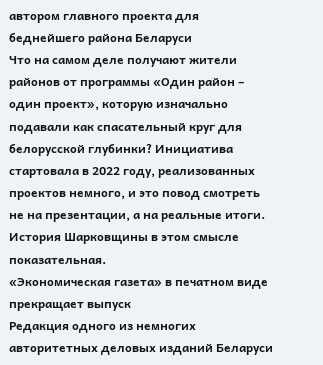автором главного проекта для беднейшего района Беларуси
Что на самом деле получают жители районов от программы «Один район – один проект», которую изначально подавали как спасательный круг для белорусской глубинки? Инициатива стартовала в 2022 году, реализованных проектов немного, и это повод смотреть не на презентации, а на реальные итоги. История Шарковщины в этом смысле показательная.
«Экономическая газета» в печатном виде прекращает выпуск
Редакция одного из немногих авторитетных деловых изданий Беларуси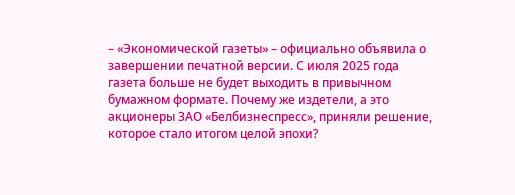– «Экономической газеты» – официально объявила о завершении печатной версии. С июля 2025 года газета больше не будет выходить в привычном бумажном формате. Почему же издетели, а это акционеры ЗАО «Белбизнеспресс», приняли решение, которое стало итогом целой эпохи?